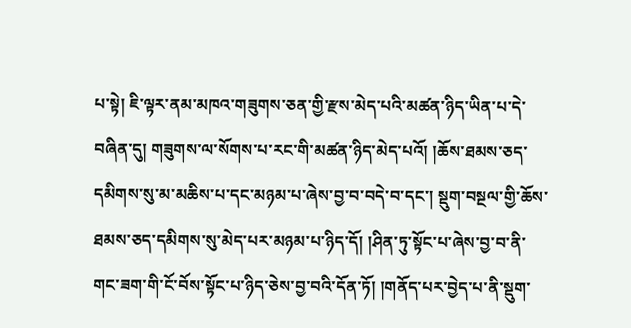པ་སྟེ། ཇི་ལྟར་ནམ་མཁའ་གཟུགས་ཅན་གྱི་རྫས་མེད་པའི་མཚན་ཉིད་ཡིན་པ་དེ་བཞིན་དུ། གཟུགས་ལ་སོགས་པ་རང་གི་མཚན་ཉིད་མེད་པའོ། །ཆོས་ཐམས་ཅད་དམིགས་སུ་མ་མཆིས་པ་དང་མཉམ་པ་ཞེས་བྱ་བ་བདེ་བ་དང་། སྡུག་བསྔལ་གྱི་ཆོས་ཐམས་ཅད་དམིགས་སུ་མེད་པར་མཉམ་པ་ཉིད་དོ། །ཤིན་ཏུ་སྟོང་པ་ཞེས་བྱ་བ་ནི་གང་ཟག་གི་ངོ་བོས་སྟོང་པ་ཉིད་ཅེས་བྱ་བའི་དོན་ཏོ། །གནོད་པར་བྱེད་པ་ནི་སྡུག་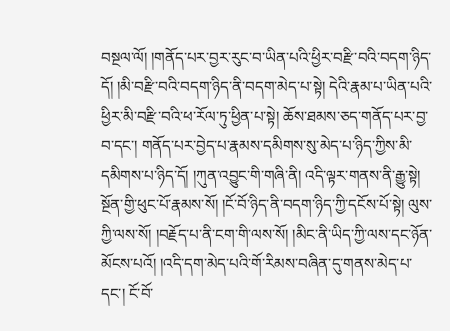བསྔལ་ལོ། །གནོད་པར་བྱར་རུང་བ་ཡིན་པའི་ཕྱིར་བརྫི་བའི་བདག་ཉིད་དོ། །མི་བརྫི་བའི་བདག་ཉིད་ནི་བདག་མེད་པ་སྟེ། དེའི་རྣམ་པ་ཡིན་པའི་ཕྱིར་མི་བརྫི་བའི་ཕ་རོལ་ཏུ་ཕྱིན་པ་སྟེ། ཆོས་ཐམས་ཅད་གནོད་པར་བྱ་བ་དང་། གནོད་པར་བྱེད་པ་རྣམས་དམིགས་སུ་མེད་པ་ཉིད་ཀྱིས་མི་དམིགས་པ་ཉིད་དོ། །ཀུན་འབྱུང་གི་གཞི་ནི། འདི་ལྟར་གནས་ནི་རྒྱུ་སྟེ། སྔོན་གྱི་ཕུང་པོ་རྣམས་སོ། །ངོ་བོ་ཉིད་ནི་བདག་ཉིད་ཀྱི་དངོས་པོ་སྟེ། ལུས་ཀྱི་ལས་སོ། །བརྗོད་པ་ནི་ངག་གི་ལས་སོ། །མིང་ནི་ཡིད་ཀྱི་ལས་དང་ཉོན་མོངས་པའོ། །འདི་དག་མེད་པའི་གོ་རིམས་བཞིན་དུ་གནས་མེད་པ་དང་། ངོ་བོ་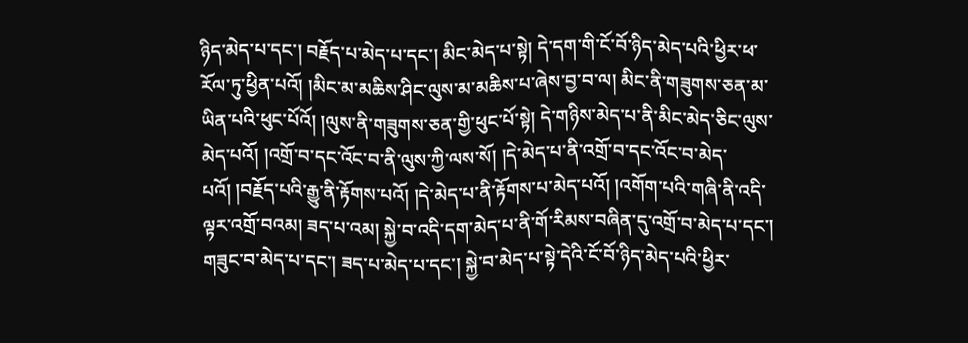ཉིད་མེད་པ་དང་། བརྗོད་པ་མེད་པ་དང་། མིང་མེད་པ་སྟེ། དེ་དག་གི་ངོ་བོ་ཉིད་མེད་པའི་ཕྱིར་ཕ་རོལ་ཏུ་ཕྱིན་པའོ། །མིང་མ་མཆིས་ཤིང་ལུས་མ་མཆིས་པ་ཞེས་བྱ་བ་ལ། མིང་ནི་གཟུགས་ཅན་མ་ཡིན་པའི་ཕུང་པོའོ། །ལུས་ནི་གཟུགས་ཅན་གྱི་ཕུང་པོ་སྟེ། དེ་གཉིས་མེད་པ་ནི་མིང་མེད་ཅིང་ལུས་མེད་པའོ། །འགྲོ་བ་དང་འོང་བ་ནི་ལུས་ཀྱི་ལས་སོ། །དེ་མེད་པ་ནི་འགྲོ་བ་དང་འོང་བ་མེད་པའོ། །བརྗོད་པའི་རྒྱུ་ནི་རྟོགས་པའོ། །དེ་མེད་པ་ནི་རྟོགས་པ་མེད་པའོ། །འགོག་པའི་གཞི་ནི་འདི་ལྟར་འགྲོ་བའམ། ཟད་པ་འམ། སྐྱེ་བ་འདི་དག་མེད་པ་ནི་གོ་རིམས་བཞིན་དུ་འགྲོ་བ་མེད་པ་དང་། གཟུང་བ་མེད་པ་དང་། ཟད་པ་མེད་པ་དང་། སྐྱེ་བ་མེད་པ་སྟེ་དེའི་ངོ་བོ་ཉིད་མེད་པའི་ཕྱིར་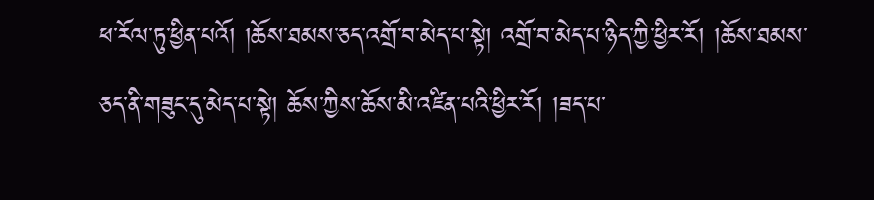ཕ་རོལ་ཏུ་ཕྱིན་པའོ། །ཆོས་ཐམས་ཅད་འགྲོ་བ་མེད་པ་སྟེ། འགྲོ་བ་མེད་པ་ཉིད་ཀྱི་ཕྱིར་རོ། །ཆོས་ཐམས་ཅད་ནི་གཟུང་དུ་མེད་པ་སྟེ། ཆོས་ཀྱིས་ཆོས་མི་འཛིན་པའི་ཕྱིར་རོ། །ཟད་པ་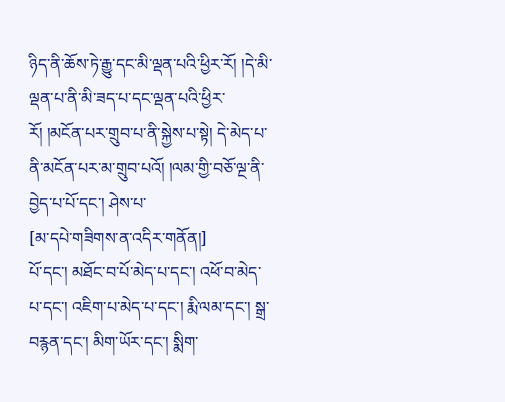ཉིད་ནི་ཆོས་ཏེ་རྒྱུ་དང་མི་ལྡན་པའི་ཕྱིར་རོ། །དེ་མི་ལྡན་པ་ནི་མི་ཟད་པ་དང་ལྡན་པའི་ཕྱིར་རོ། །མངོན་པར་གྲུབ་པ་ནི་སྐྱེས་པ་སྟེ། དེ་མེད་པ་ནི་མངོན་པར་མ་གྲུབ་པའོ། །ལམ་གྱི་བཅོ་ལྔ་ནི་བྱེད་པ་པོ་དང་། ཤེས་པ་
[མ་དཔེ་གཟིགས་ན་འདིར་གནོན།]
པོ་དང་། མཐོང་བ་པོ་མེད་པ་དང་། འཕོ་བ་མེད་པ་དང་། འཇིག་པ་མེད་པ་དང་། རྨི་ལམ་དང་། སྒྲ་བརྙན་དང་། མིག་ཡོར་དང་། སྨིག་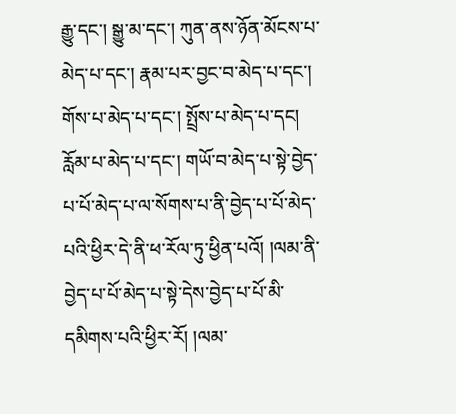རྒྱུ་དང་། སྒྱུ་མ་དང་། ཀུན་ནས་ཉོན་མོངས་པ་མེད་པ་དང་། རྣམ་པར་བྱང་བ་མེད་པ་དང་། གོས་པ་མེད་པ་དང་། སྤྲོས་པ་མེད་པ་དང། རློམ་པ་མེད་པ་དང་། གཡོ་བ་མེད་པ་སྟེ་བྱེད་པ་པོ་མེད་པ་ལ་སོགས་པ་ནི་བྱེད་པ་པོ་མེད་པའི་ཕྱིར་དེ་ནི་ཕ་རོལ་ཏུ་ཕྱིན་པའོ། །ལམ་ནི་བྱེད་པ་པོ་མེད་པ་སྟེ་དེས་བྱེད་པ་པོ་མི་དམིགས་པའི་ཕྱིར་རོ། །ལམ་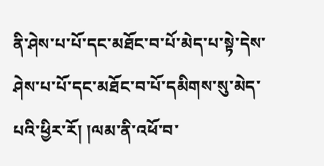ནི་ཤེས་པ་པོ་དང་མཐོང་བ་པོ་མེད་པ་སྟེ་དེས་ཤེས་པ་པོ་དང་མཐོང་བ་པོ་དམིགས་སུ་མེད་པའི་ཕྱིར་རོ། །ལམ་ནི་འཕོ་བ་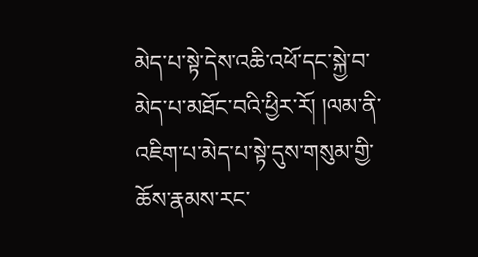མེད་པ་སྟེ་དེས་འཆི་འཕོ་དང་སྐྱེ་བ་མེད་པ་མཐོང་བའི་ཕྱིར་རོ། །ལམ་ནི་འཇིག་པ་མེད་པ་སྟེ་དུས་གསུམ་གྱི་ཆོས་རྣམས་རང་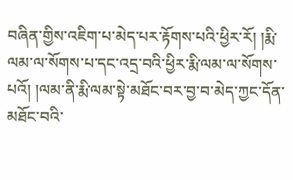བཞིན་གྱིས་འཇིག་པ་མེད་པར་རྟོགས་པའི་ཕྱིར་རོ། །རྨི་ལམ་ལ་སོགས་པ་དང་འདྲ་བའི་ཕྱིར་རྨི་ལམ་ལ་སོགས་པའོ། །ལམ་ནི་རྨི་ལམ་སྟེ་མཐོང་བར་བྱ་བ་མེད་ཀྱང་དོན་མཐོང་བའི་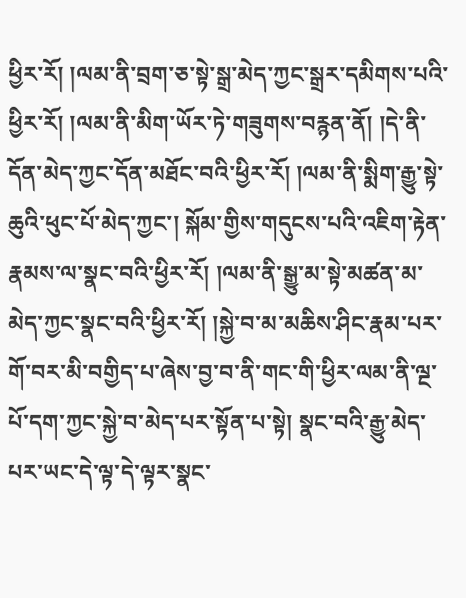ཕྱིར་རོ། །ལམ་ནི་བྲག་ཅ་སྟེ་སྒྲ་མེད་ཀྱང་སྒྲར་དམིགས་པའི་ཕྱིར་རོ། །ལམ་ནི་མིག་ཡོར་ཏེ་གཟུགས་བརྙན་ནོ། །དེ་ནི་དོན་མེད་ཀྱང་དོན་མཐོང་བའི་ཕྱིར་རོ། །ལམ་ནི་སྨིག་རྒྱུ་སྟེ་ཆུའི་ཕུང་པོ་མེད་ཀྱང་། སྐོམ་གྱིས་གདུངས་པའི་འཇིག་རྟེན་རྣམས་ལ་སྣང་བའི་ཕྱིར་རོ། །ལམ་ནི་སྒྱུ་མ་སྟེ་མཚན་མ་མེད་ཀྱང་སྣང་བའི་ཕྱིར་རོ། །སྐྱེ་བ་མ་མཆིས་ཤིང་རྣམ་པར་གོ་བར་མི་བགྱིད་པ་ཞེས་བྱ་བ་ནི་གང་གི་ཕྱིར་ལམ་ནི་ལྔ་པོ་དག་ཀྱང་སྐྱེ་བ་མེད་པར་སྟོན་པ་སྟེ། སྣང་བའི་རྒྱུ་མེད་པར་ཡང་དེ་ལྟ་དེ་ལྟར་སྣང་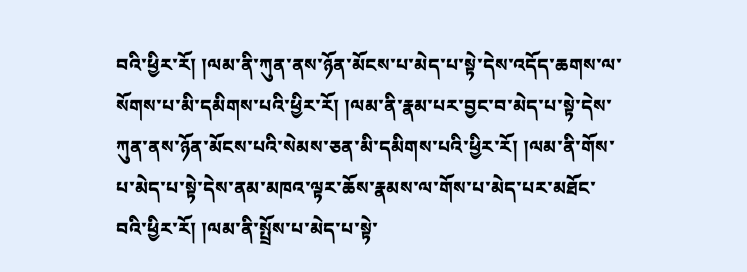བའི་ཕྱིར་རོ། །ལམ་ནི་ཀུན་ནས་ཉོན་མོངས་པ་མེད་པ་སྟེ་དེས་འདོད་ཆགས་ལ་སོགས་པ་མི་དམིགས་པའི་ཕྱིར་རོ། །ལམ་ནི་རྣམ་པར་བྱང་བ་མེད་པ་སྟེ་དེས་ཀུན་ནས་ཉོན་མོངས་པའི་སེམས་ཅན་མི་དམིགས་པའི་ཕྱིར་རོ། །ལམ་ནི་གོས་པ་མེད་པ་སྟེ་དེས་ནམ་མཁའ་ལྟར་ཆོས་རྣམས་ལ་གོས་པ་མེད་པར་མཐོང་བའི་ཕྱིར་རོ། །ལམ་ནི་སྤྲོས་པ་མེད་པ་སྟེ་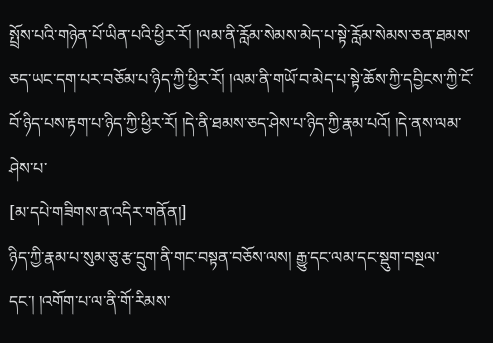སྤྲོས་པའི་གཉེན་པོ་ཡིན་པའི་ཕྱིར་རོ། །ལམ་ནི་རློམ་སེམས་མེད་པ་སྟེ་རློམ་སེམས་ཅན་ཐམས་ཅད་ཡང་དག་པར་བཅོམ་པ་ཉིད་ཀྱི་ཕྱིར་རོ། །ལམ་ནི་གཡོ་བ་མེད་པ་སྟེ་ཆོས་ཀྱི་དབྱིངས་ཀྱི་ངོ་བོ་ཉིད་པས་རྟག་པ་ཉིད་ཀྱི་ཕྱིར་རོ། །དེ་ནི་ཐམས་ཅད་ཤེས་པ་ཉིད་ཀྱི་རྣམ་པའོ། །དེ་ནས་ལམ་ཤེས་པ་
[མ་དཔེ་གཟིགས་ན་འདིར་གནོན།]
ཉིད་ཀྱི་རྣམ་པ་སུམ་ཅུ་རྩ་དྲུག་ནི་གང་བསྟན་བཅོས་ལས། རྒྱུ་དང་ལམ་དང་སྡུག་བསྔལ་དང་། །འགོག་པ་ལ་ནི་གོ་རིམས་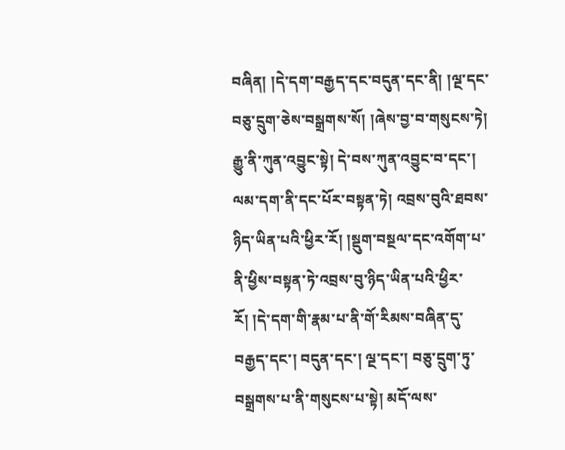བཞིན། །དེ་དག་བརྒྱད་དང་བདུན་དང་ནི། །ལྔ་དང་བཅུ་དྲུག་ཅེས་བསྒྲགས་སོ། །ཞེས་བྱ་བ་གསུངས་ཏེ། རྒྱུ་ནི་ཀུན་འབྱུང་སྟེ། དེ་བས་ཀུན་འབྱུང་བ་དང་། ལམ་དག་ནི་དང་པོར་བསྟན་ཏེ། འབྲས་བུའི་ཐབས་ཉིད་ཡིན་པའི་ཕྱིར་རོ། །སྡུག་བསྔལ་དང་འགོག་པ་ནི་ཕྱིས་བསྟན་ཏེ་འབྲས་བུ་ཉིད་ཡིན་པའི་ཕྱིར་རོ། །དེ་དག་གི་རྣམ་པ་ནི་གོ་རིམས་བཞིན་དུ་བརྒྱད་དང་། བདུན་དང་། ལྔ་དང་། བཅུ་དྲུག་ཏུ་བསྒྲགས་པ་ནི་གསུངས་པ་སྟེ། མདོ་ལས་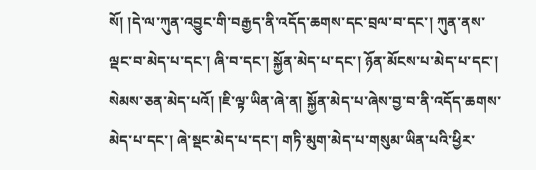སོ། །དེ་ལ་ཀུན་འབྱུང་གི་བརྒྱད་ནི་འདོད་ཆགས་དང་བྲལ་བ་དང་། ཀུན་ནས་ལྡང་བ་མེད་པ་དང་། ཞི་བ་དང་། སྐྱོན་མེད་པ་དང་། ཉོན་མོངས་པ་མེད་པ་དང་། སེམས་ཅན་མེད་པའོ། །ཇི་ལྟ་ཡིན་ཞེ་ན། སྐྱོན་མེད་པ་ཞེས་བྱ་བ་ནི་འདོད་ཆགས་མེད་པ་དང་། ཞེ་སྡང་མེད་པ་དང་། གཏི་མུག་མེད་པ་གསུམ་ཡིན་པའི་ཕྱིར་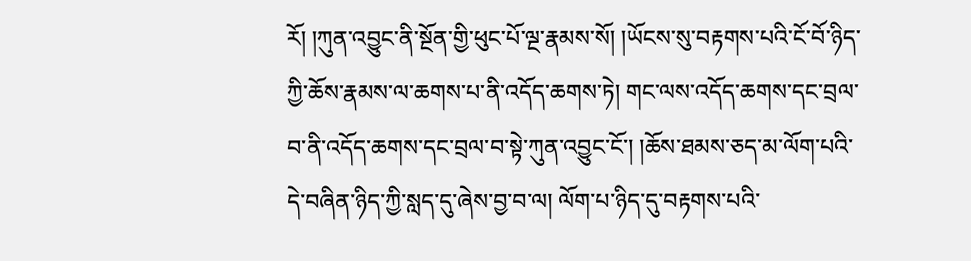རོ། །ཀུན་འབྱུང་ནི་སྔོན་གྱི་ཕུང་པོ་ལྔ་རྣམས་སོ། །ཡོངས་སུ་བརྟགས་པའི་ངོ་བོ་ཉིད་ཀྱི་ཆོས་རྣམས་ལ་ཆགས་པ་ནི་འདོད་ཆགས་ཏེ། གང་ལས་འདོད་ཆགས་དང་བྲལ་བ་ནི་འདོད་ཆགས་དང་བྲལ་བ་སྟེ་ཀུན་འབྱུང་ངོ་། །ཆོས་ཐམས་ཅད་མ་ལོག་པའི་དེ་བཞིན་ཉིད་ཀྱི་སླད་དུ་ཞེས་བྱ་བ་ལ། ལོག་པ་ཉིད་དུ་བརྟགས་པའི་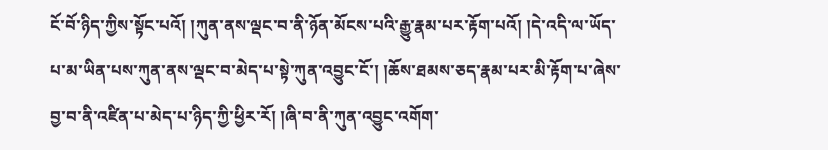ངོ་བོ་ཉིད་ཀྱིས་སྟོང་པའོ། །ཀུན་ནས་ལྡང་བ་ནི་ཉོན་མོངས་པའི་རྒྱུ་རྣམ་པར་རྟོག་པའོ། །དེ་འདི་ལ་ཡོད་པ་མ་ཡིན་པས་ཀུན་ནས་ལྡང་བ་མེད་པ་སྟེ་ཀུན་འབྱུང་ངོ་། །ཆོས་ཐམས་ཅད་རྣམ་པར་མི་རྟོག་པ་ཞེས་བྱ་བ་ནི་འཛིན་པ་མེད་པ་ཉིད་ཀྱི་ཕྱིར་རོ། །ཞི་བ་ནི་ཀུན་འབྱུང་འགོག་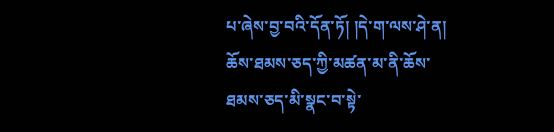པ་ཞེས་བྱ་བའི་དོན་ཏོ། །དེ་ག་ལས་ཤེ་ན། ཆོས་ཐམས་ཅད་ཀྱི་མཚན་མ་ནི་ཆོས་ཐམས་ཅད་མི་སྣང་བ་སྟེ་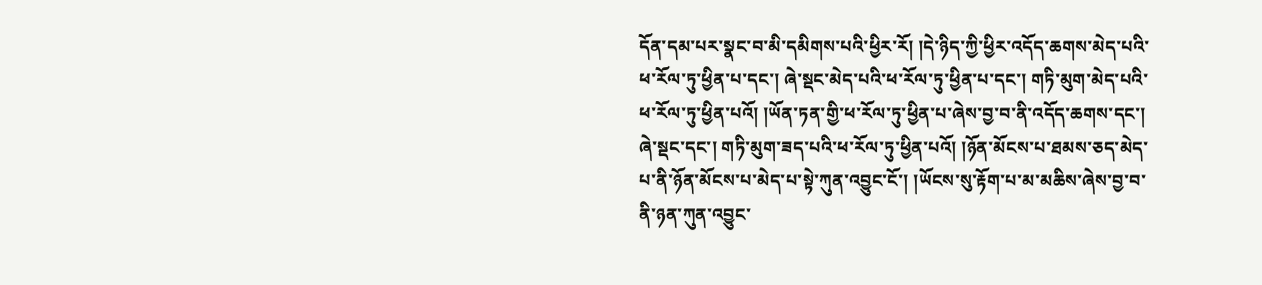དོན་དམ་པར་སྣང་བ་མི་དམིགས་པའི་ཕྱིར་རོ། །དེ་ཉིད་ཀྱི་ཕྱིར་འདོད་ཆགས་མེད་པའི་ཕ་རོལ་ཏུ་ཕྱིན་པ་དང་། ཞེ་སྡང་མེད་པའི་ཕ་རོལ་ཏུ་ཕྱིན་པ་དང་། གཏི་མུག་མེད་པའི་ཕ་རོལ་ཏུ་ཕྱིན་པའོ། །ཡོན་ཏན་གྱི་ཕ་རོལ་ཏུ་ཕྱིན་པ་ཞེས་བྱ་བ་ནི་འདོད་ཆགས་དང་། ཞེ་སྡང་དང་། གཏི་མུག་ཟད་པའི་ཕ་རོལ་ཏུ་ཕྱིན་པའོ། །ཉོན་མོངས་པ་ཐམས་ཅད་མེད་པ་ནི་ཉོན་མོངས་པ་མེད་པ་སྟེ་ཀུན་འབྱུང་ངོ་། །ཡོངས་སུ་རྟོག་པ་མ་མཆིས་ཞེས་བྱ་བ་ནི་ཉན་ཀུན་འབྱུང་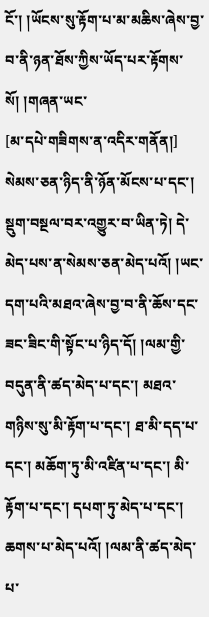ངོ་། །ཡོངས་སུ་རྟོག་པ་མ་མཆིས་ཞེས་བྱ་བ་ནི་ཉན་ཐོས་ཀྱིས་ཡོད་པར་རྟོགས་སོ། །གཞན་ཡང་
[མ་དཔེ་གཟིགས་ན་འདིར་གནོན།]
སེམས་ཅན་ཉིད་ནི་ཉོན་མོངས་པ་དང་། སྡུག་བསྔལ་བར་འགྱུར་བ་ཡིན་ཏེ། དེ་མེད་པས་ན་སེམས་ཅན་མེད་པའོ། །ཡང་དག་པའི་མཐའ་ཞེས་བྱ་བ་ནི་ཆོས་དང་ཟང་ཟིང་གི་སྟོང་པ་ཉིད་དོ། །ལམ་གྱི་བདུན་ནི་ཚད་མེད་པ་དང་། མཐའ་གཉིས་སུ་མི་རྟོག་པ་དང་། ཐ་མི་དད་པ་དང་། མཆོག་ཏུ་མི་འཛིན་པ་དང་། མི་རྟོག་པ་དང་། དཔག་ཏུ་མེད་པ་དང་། ཆགས་པ་མེད་པའོ། །ལམ་ནི་ཚད་མེད་པ་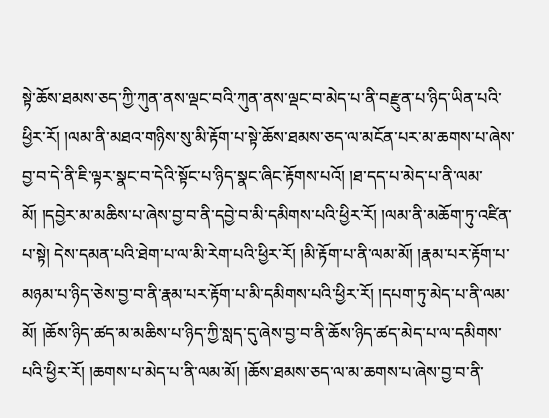སྟེ་ཆོས་ཐམས་ཅད་ཀྱི་ཀུན་ནས་ལྡང་བའི་ཀུན་ནས་ལྡང་བ་མེད་པ་ནི་བརྫུན་པ་ཉིད་ཡིན་པའི་ཕྱིར་རོ། །ལམ་ནི་མཐའ་གཉིས་སུ་མི་རྟོག་པ་སྟེ་ཆོས་ཐམས་ཅད་ལ་མངོན་པར་མ་ཆགས་པ་ཞེས་བྱ་བ་དེ་ནི་ཇི་ལྟར་སྣང་བ་དེའི་སྟོང་པ་ཉིད་སྣང་ཞིང་རྟོགས་པའོ། །ཐ་དད་པ་མེད་པ་ནི་ལམ་མོ། །དབྱེར་མ་མཆིས་པ་ཞེས་བྱ་བ་ནི་དབྱེ་བ་མི་དམིགས་པའི་ཕྱིར་རོ། །ལམ་ནི་མཆོག་ཏུ་འཛིན་པ་སྟེ། དེས་དམན་པའི་ཐེག་པ་ལ་མི་རེག་པའི་ཕྱིར་རོ། །མི་རྟོག་པ་ནི་ལམ་མོ། །རྣམ་པར་རྟོག་པ་མཉམ་པ་ཉིད་ཅེས་བྱ་བ་ནི་རྣམ་པར་རྟོག་པ་མི་དམིགས་པའི་ཕྱིར་རོ། །དཔག་ཏུ་མེད་པ་ནི་ལམ་མོ། །ཆོས་ཉིད་ཚད་མ་མཆིས་པ་ཉིད་ཀྱི་སླད་དུ་ཞེས་བྱ་བ་ནི་ཆོས་ཉིད་ཚད་མེད་པ་ལ་དམིགས་པའི་ཕྱིར་རོ། །ཆགས་པ་མེད་པ་ནི་ལམ་མོ། །ཆོས་ཐམས་ཅད་ལ་མ་ཆགས་པ་ཞེས་བྱ་བ་ནི་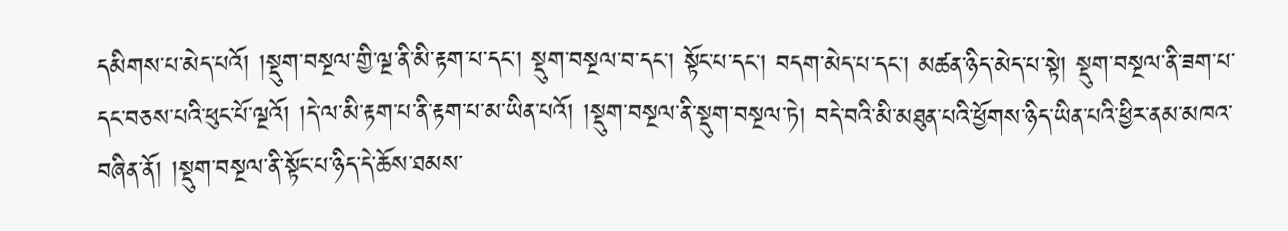དམིགས་པ་མེད་པའོ། །སྡུག་བསྔལ་གྱི་ལྔ་ནི་མི་རྟག་པ་དང་། སྡུག་བསྔལ་བ་དང་། སྟོང་པ་དང་། བདག་མེད་པ་དང་། མཚན་ཉིད་མེད་པ་སྟེ། སྡུག་བསྔལ་ནི་ཟག་པ་དང་བཅས་པའི་ཕུང་པོ་ལྔའོ། །དེ་ལ་མི་རྟག་པ་ནི་རྟག་པ་མ་ཡིན་པའོ། །སྡུག་བསྔལ་ནི་སྡུག་བསྔལ་ཏེ། བདེ་བའི་མི་མཐུན་པའི་ཕྱོགས་ཉིད་ཡིན་པའི་ཕྱིར་ནམ་མཁའ་བཞིན་ནོ། །སྡུག་བསྔལ་ནི་སྟོང་པ་ཉིད་དེ་ཆོས་ཐམས་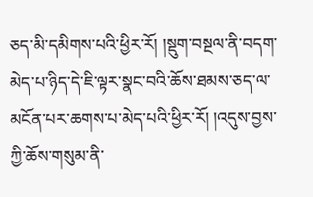ཅད་མི་དམིགས་པའི་ཕྱིར་རོ། །སྡུག་བསྔལ་ནི་བདག་མེད་པ་ཉིད་དེ་ཇི་ལྟར་སྣང་བའི་ཆོས་ཐམས་ཅད་ལ་མངོན་པར་ཆགས་པ་མེད་པའི་ཕྱིར་རོ། །འདུས་བྱས་ཀྱི་ཆོས་གསུམ་ནི་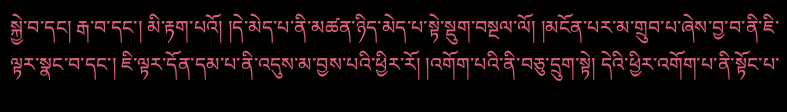སྐྱེ་བ་དང། རྒ་བ་དང་། མི་རྟག་པའོ། །དེ་མེད་པ་ནི་མཚན་ཉིད་མེད་པ་སྟེ་སྡུག་བསྔལ་ལོ། །མངོན་པར་མ་གྲུབ་པ་ཞེས་བྱ་བ་ནི་ཇི་ལྟར་སྣང་བ་དང་། ཇི་ལྟར་དོན་དམ་པ་ནི་འདུས་མ་བྱས་པའི་ཕྱིར་རོ། །འགོག་པའི་ནི་བཅུ་དྲུག་སྟེ། དེའི་ཕྱིར་འགོག་པ་ནི་སྟོང་པ་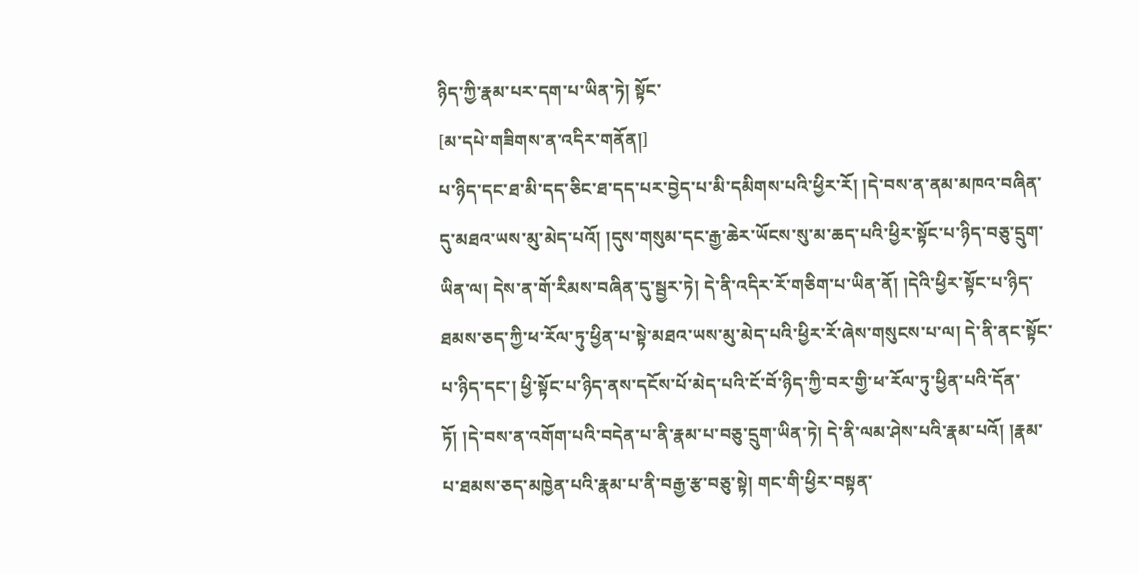ཉིད་ཀྱི་རྣམ་པར་དག་པ་ཡིན་ཏེ། སྟོང་
[མ་དཔེ་གཟིགས་ན་འདིར་གནོན།]
པ་ཉིད་དང་ཐ་མི་དད་ཅིང་ཐ་དད་པར་བྱེད་པ་མི་དམིགས་པའི་ཕྱིར་རོ། །དེ་བས་ན་ནམ་མཁའ་བཞིན་དུ་མཐའ་ཡས་མུ་མེད་པའོ། །དུས་གསུམ་དང་རྒྱ་ཆེར་ཡོངས་སུ་མ་ཆད་པའི་ཕྱིར་སྟོང་པ་ཉིད་བཅུ་དྲུག་ཡིན་ལ། དེས་ན་གོ་རིམས་བཞིན་དུ་སྦྱར་ཏེ། དེ་ནི་འདིར་རོ་གཅིག་པ་ཡིན་ནོ། །དེའི་ཕྱིར་སྟོང་པ་ཉིད་ཐམས་ཅད་ཀྱི་ཕ་རོལ་ཏུ་ཕྱིན་པ་སྟེ་མཐའ་ཡས་མུ་མེད་པའི་ཕྱིར་རོ་ཞེས་གསུངས་པ་ལ། དེ་ནི་ནང་སྟོང་པ་ཉིད་དང་། ཕྱི་སྟོང་པ་ཉིད་ནས་དངོས་པོ་མེད་པའི་ངོ་བོ་ཉིད་ཀྱི་བར་གྱི་ཕ་རོལ་ཏུ་ཕྱིན་པའི་དོན་ཏོ། །དེ་བས་ན་འགོག་པའི་བདེན་པ་ནི་རྣམ་པ་བཅུ་དྲུག་ཡིན་ཏེ། དེ་ནི་ལམ་ཤེས་པའི་རྣམ་པའོ། །རྣམ་པ་ཐམས་ཅད་མཁྱེན་པའི་རྣམ་པ་ནི་བརྒྱ་རྩ་བཅུ་སྟེ། གང་གི་ཕྱིར་བསྟན་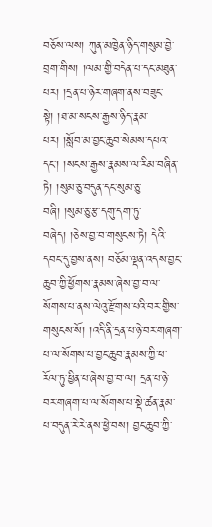བཅོས་ལས། ཀུན་མཁྱེན་ཉིད་གསུམ་བྱེ་བྲག་གིས། །ལམ་གྱི་བདེན་པ་དང་མཐུན་པར། །དྲན་པ་ཉེར་གཞག་ནས་བཟུང་སྟེ། །ཐ་མ་སངས་རྒྱས་ཉིད་རྣམ་པར། །སློབ་མ་བྱང་ཆུབ་སེམས་དཔའ་དང་། །སངས་རྒྱས་རྣམས་ལ་རིམ་བཞིན་ཏེ། །སུམ་ཅུ་བདུན་དང་སུམ་ཅུ་བཞི། །སུམ་ཅུ་རྩ་དགུ་དག་ཏུ་བཞེད། །ཅེས་བྱ་བ་གསུངས་ཏེ། དེའི་དབང་དུ་བྱས་ནས། བཅོམ་ལྡན་འདས་བྱང་ཆུབ་ཀྱི་ཕྱོགས་རྣམས་ཞེས་བྱ་བ་ལ་སོགས་པ་ནས་ལེའུ་རྫོགས་པའི་བར་གྱིས་གསུངས་སོ། །འདི་ནི་དྲན་པ་ཉེ་བར་གཞག་པ་ལ་སོགས་པ་བྱང་ཆུབ་རྣམས་ཀྱི་ཕ་རོལ་ཏུ་ཕྱིན་པ་ཞེས་བྱ་བ་ལ། དྲན་པ་ཉེ་བར་གཞག་པ་ལ་སོགས་པ་སྡེ་ཚན་རྣམ་པ་བདུན་རེ་རེ་ནས་ཕྱེ་བས། བྱང་ཆུབ་ཀྱི་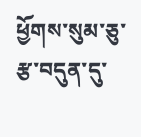ཕྱོགས་སུམ་ཅུ་རྩ་བདུན་དུ་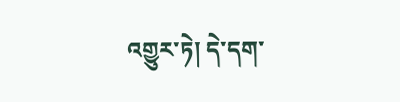འགྱུར་ཏེ། དེ་དག་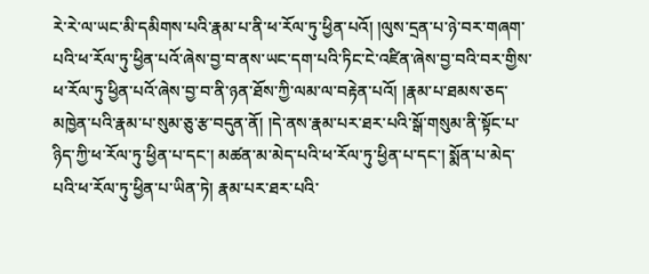རེ་རེ་ལ་ཡང་མི་དམིགས་པའི་རྣམ་པ་ནི་ཕ་རོལ་ཏུ་ཕྱིན་པའོ། །ལུས་དྲན་པ་ཉེ་བར་གཞག་པའི་ཕ་རོལ་ཏུ་ཕྱིན་པའོ་ཞེས་བྱ་བ་ནས་ཡང་དག་པའི་ཏིང་ངེ་འཛིན་ཞེས་བྱ་བའི་བར་གྱིས་ཕ་རོལ་ཏུ་ཕྱིན་པའོ་ཞེས་བྱ་བ་ནི་ཉན་ཐོས་ཀྱི་ལམ་ལ་བརྟེན་པའོ། །རྣམ་པ་ཐམས་ཅད་མཁྱེན་པའི་རྣམ་པ་སུམ་ཅུ་རྩ་བདུན་ནོ། །དེ་ནས་རྣམ་པར་ཐར་པའི་སྒོ་གསུམ་ནི་སྟོང་པ་ཉིད་ཀྱི་ཕ་རོལ་ཏུ་ཕྱིན་པ་དང་། མཚན་མ་མེད་པའི་ཕ་རོལ་ཏུ་ཕྱིན་པ་དང་། སྨོན་པ་མེད་པའི་ཕ་རོལ་ཏུ་ཕྱིན་པ་ཡིན་ཏེ། རྣམ་པར་ཐར་པའི་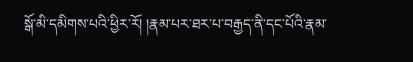སྒོ་མི་དམིགས་པའི་ཕྱིར་རོ། །རྣམ་པར་ཐར་པ་བརྒྱད་ནི་དང་པོའི་རྣམ་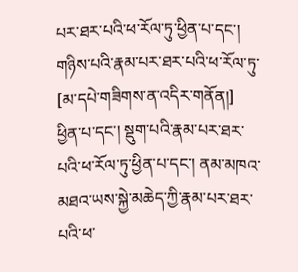པར་ཐར་པའི་ཕ་རོལ་ཏུ་ཕྱིན་པ་དང་། གཉིས་པའི་རྣམ་པར་ཐར་པའི་ཕ་རོལ་ཏུ་
[མ་དཔེ་གཟིགས་ན་འདིར་གནོན།]
ཕྱིན་པ་དང་། སྡུག་པའི་རྣམ་པར་ཐར་པའི་ཕ་རོལ་ཏུ་ཕྱིན་པ་དང་། ནམ་མཁའ་མཐའ་ཡས་སྐྱེ་མཆེད་ཀྱི་རྣམ་པར་ཐར་པའི་ཕ་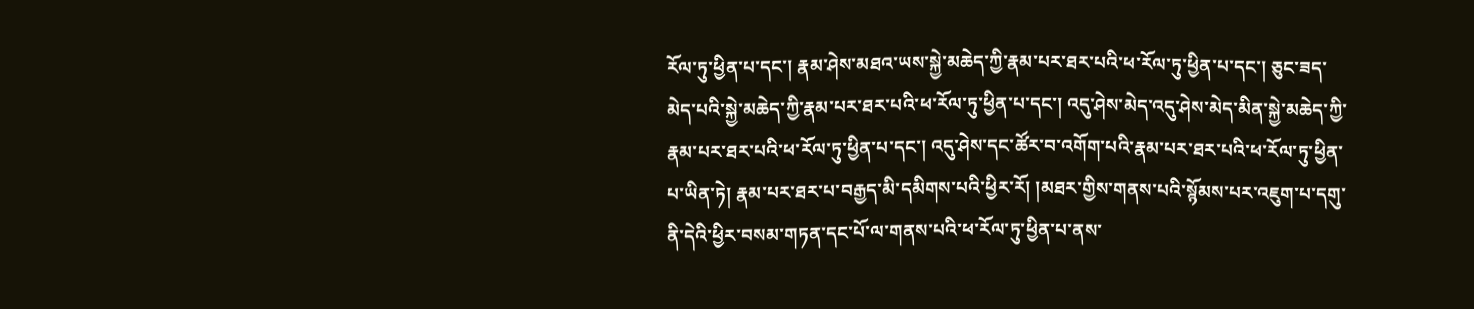རོལ་ཏུ་ཕྱིན་པ་དང་། རྣམ་ཤེས་མཐའ་ཡས་སྐྱེ་མཆེད་ཀྱི་རྣམ་པར་ཐར་པའི་ཕ་རོལ་ཏུ་ཕྱིན་པ་དང་། ཅུང་ཟད་མེད་པའི་སྐྱེ་མཆེད་ཀྱི་རྣམ་པར་ཐར་པའི་ཕ་རོལ་ཏུ་ཕྱིན་པ་དང་། འདུ་ཤེས་མེད་འདུ་ཤེས་མེད་མིན་སྐྱེ་མཆེད་ཀྱི་རྣམ་པར་ཐར་པའི་ཕ་རོལ་ཏུ་ཕྱིན་པ་དང་། འདུ་ཤེས་དང་ཚོར་བ་འགོག་པའི་རྣམ་པར་ཐར་པའི་ཕ་རོལ་ཏུ་ཕྱིན་པ་ཡིན་ཏེ། རྣམ་པར་ཐར་པ་བརྒྱད་མི་དམིགས་པའི་ཕྱིར་རོ། །མཐར་གྱིས་གནས་པའི་སྙོམས་པར་འཇུག་པ་དགུ་ནི་དེའི་ཕྱིར་བསམ་གཏན་དང་པོ་ལ་གནས་པའི་ཕ་རོལ་ཏུ་ཕྱིན་པ་ནས་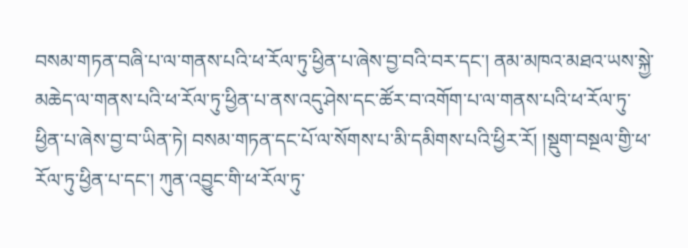བསམ་གཏན་བཞི་པ་ལ་གནས་པའི་ཕ་རོལ་ཏུ་ཕྱིན་པ་ཞེས་བྱ་བའི་བར་དང་། ནམ་མཁའ་མཐའ་ཡས་སྐྱེ་མཆེད་ལ་གནས་པའི་ཕ་རོལ་ཏུ་ཕྱིན་པ་ནས་འདུ་ཤེས་དང་ཚོར་བ་འགོག་པ་ལ་གནས་པའི་ཕ་རོལ་ཏུ་ཕྱིན་པ་ཞེས་བྱ་བ་ཡིན་ཏེ། བསམ་གཏན་དང་པོ་ལ་སོགས་པ་མི་དམིགས་པའི་ཕྱིར་རོ། །སྡུག་བསྔལ་གྱི་ཕ་རོལ་ཏུ་ཕྱིན་པ་དང་། ཀུན་འབྱུང་གི་ཕ་རོལ་ཏུ་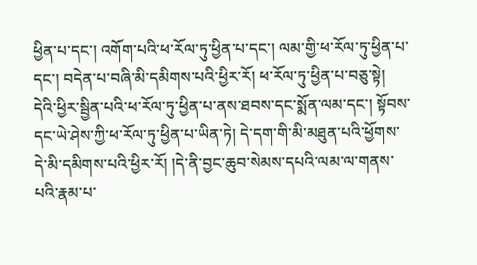ཕྱིན་པ་དང་། འགོག་པའི་ཕ་རོལ་ཏུ་ཕྱིན་པ་དང་། ལམ་གྱི་ཕ་རོལ་ཏུ་ཕྱིན་པ་དང་། བདེན་པ་བཞི་མི་དམིགས་པའི་ཕྱིར་རོ། ཕ་རོལ་ཏུ་ཕྱིན་པ་བཅུ་སྟེ། དེའི་ཕྱིར་སྦྱིན་པའི་ཕ་རོལ་ཏུ་ཕྱིན་པ་ནས་ཐབས་དང་སྨོན་ལམ་དང་། སྟོབས་དང་ཡེ་ཤེས་ཀྱི་ཕ་རོལ་ཏུ་ཕྱིན་པ་ཡིན་ཏེ། དེ་དག་གི་མི་མཐུན་པའི་ཕྱོགས་དེ་མི་དམིགས་པའི་ཕྱིར་རོ། །དེ་ནི་བྱང་ཆུབ་སེམས་དཔའི་ལམ་ལ་གནས་པའི་རྣམ་པ་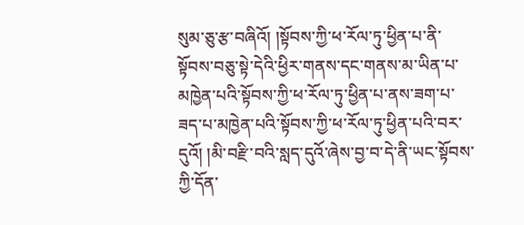སུམ་ཅུ་རྩ་བཞིའོ། །སྟོབས་ཀྱི་ཕ་རོལ་ཏུ་ཕྱིན་པ་ནི་སྟོབས་བཅུ་སྟེ་དེའི་ཕྱིར་གནས་དང་གནས་མ་ཡིན་པ་མཁྱེན་པའི་སྟོབས་ཀྱི་ཕ་རོལ་ཏུ་ཕྱིན་པ་ནས་ཟག་པ་ཟད་པ་མཁྱེན་པའི་སྟོབས་ཀྱི་ཕ་རོལ་ཏུ་ཕྱིན་པའི་བར་དུའོ། །མི་བརྫི་བའི་སླད་དུའོ་ཞེས་བྱ་བ་དེ་ནི་ཡང་སྟོབས་ཀྱི་དོན་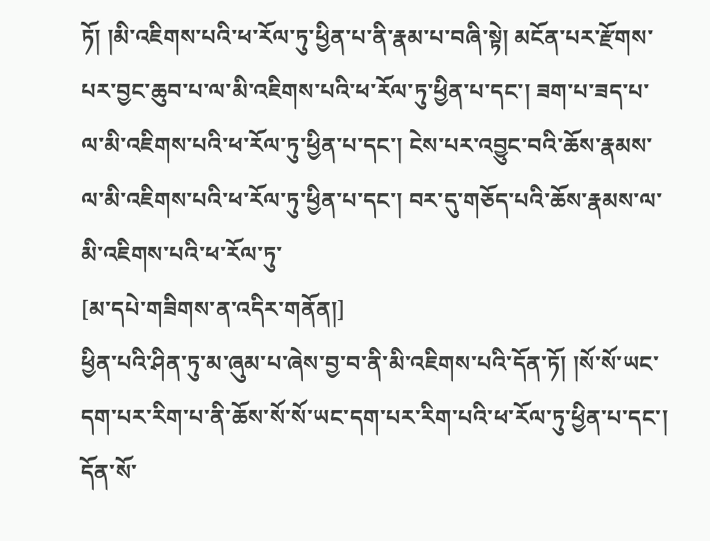ཏོ། །མི་འཇིགས་པའི་ཕ་རོལ་ཏུ་ཕྱིན་པ་ནི་རྣམ་པ་བཞི་སྟེ། མངོན་པར་རྫོགས་པར་བྱང་ཆུབ་པ་ལ་མི་འཇིགས་པའི་ཕ་རོལ་ཏུ་ཕྱིན་པ་དང་། ཟག་པ་ཟད་པ་ལ་མི་འཇིགས་པའི་ཕ་རོལ་ཏུ་ཕྱིན་པ་དང་། ངེས་པར་འབྱུང་བའི་ཆོས་རྣམས་ལ་མི་འཇིགས་པའི་ཕ་རོལ་ཏུ་ཕྱིན་པ་དང་། བར་དུ་གཅོད་པའི་ཆོས་རྣམས་ལ་མི་འཇིགས་པའི་ཕ་རོལ་ཏུ་
[མ་དཔེ་གཟིགས་ན་འདིར་གནོན།]
ཕྱིན་པའི་ཤིན་ཏུ་མ་ཞུམ་པ་ཞེས་བྱ་བ་ནི་མི་འཇིགས་པའི་དོན་ཏོ། །སོ་སོ་ཡང་དག་པར་རིག་པ་ནི་ཆོས་སོ་སོ་ཡང་དག་པར་རིག་པའི་ཕ་རོལ་ཏུ་ཕྱིན་པ་དང་། དོན་སོ་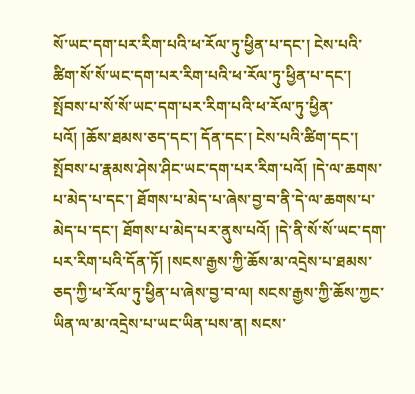སོ་ཡང་དག་པར་རིག་པའི་ཕ་རོལ་ཏུ་ཕྱིན་པ་དང་། ངེས་པའི་ཚིག་སོ་སོ་ཡང་དག་པར་རིག་པའི་ཕ་རོལ་ཏུ་ཕྱིན་པ་དང་། སྤོབས་པ་སོ་སོ་ཡང་དག་པར་རིག་པའི་ཕ་རོལ་ཏུ་ཕྱིན་པའོ། །ཆོས་ཐམས་ཅད་དང་། དོན་དང་། ངེས་པའི་ཚིག་དང་། སྤོབས་པ་རྣམས་ཤེས་ཤིང་ཡང་དག་པར་རིག་པའོ། །དེ་ལ་ཆགས་པ་མེད་པ་དང་། ཐོགས་པ་མེད་པ་ཞེས་བྱ་བ་ནི་དེ་ལ་ཆགས་པ་མེད་པ་དང་། ཐོགས་པ་མེད་པར་ནུས་པའོ། །དེ་ནི་སོ་སོ་ཡང་དག་པར་རིག་པའི་དོན་ཏོ། །སངས་རྒྱས་ཀྱི་ཆོས་མ་འདྲེས་པ་ཐམས་ཅད་ཀྱི་ཕ་རོལ་ཏུ་ཕྱིན་པ་ཞེས་བྱ་བ་ལ། སངས་རྒྱས་ཀྱི་ཆོས་ཀྱང་ཡིན་ལ་མ་འདྲེས་པ་ཡང་ཡིན་པས་ན། སངས་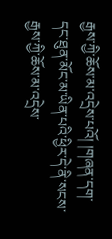རྒྱས་ཀྱི་ཆོས་མ་འདྲེས་པའོ། །གཞན་དག་དང་ཐུན་མོང་མ་ཡིན་པའི་ཕྱིར་དེ་ནི་སངས་རྒྱས་ཀྱི་ཆོས་མ་འདྲེས་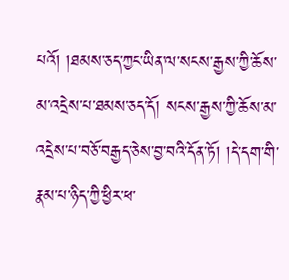པའོ། །ཐམས་ཅད་ཀྱང་ཡིན་ལ་སངས་རྒྱས་ཀྱི་ཆོས་མ་འདྲེས་པ་ཐམས་ཅད་དོ། སངས་རྒྱས་ཀྱི་ཆོས་མ་འདྲེས་པ་བཅོ་བརྒྱད་ཅེས་བྱ་བའི་དོན་ཏོ། །དེ་དག་གི་རྣམ་པ་ཉིད་ཀྱི་ཕྱིར་ཕ་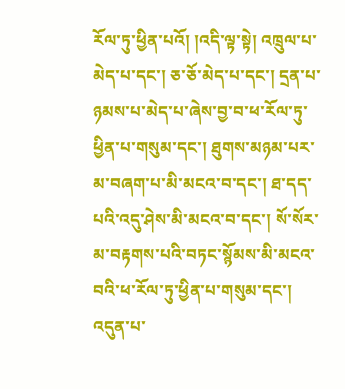རོལ་ཏུ་ཕྱིན་པའོ། །འདི་ལྟ་སྟེ། འཁྲུལ་པ་མེད་པ་དང་། ཅ་ཅོ་མེད་པ་དང་། དྲན་པ་ཉམས་པ་མེད་པ་ཞེས་བྱ་བ་ཕ་རོལ་ཏུ་ཕྱིན་པ་གསུམ་དང་། ཐུགས་མཉམ་པར་མ་བཞག་པ་མི་མངའ་བ་དང་། ཐ་དད་པའི་འདུ་ཤེས་མི་མངའ་བ་དང་། སོ་སོར་མ་བརྟགས་པའི་བཏང་སྙོམས་མི་མངའ་བའི་ཕ་རོལ་ཏུ་ཕྱིན་པ་གསུམ་དང་། འདུན་པ་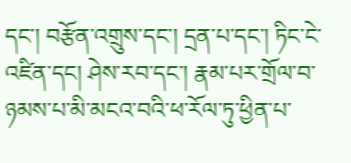དང་། བརྩོན་འགྲུས་དང་། དྲན་པ་དང་། ཏིང་ངེ་འཛིན་དང། ཤེས་རབ་དང་། རྣམ་པར་གྲོལ་བ་ཉམས་པ་མི་མངའ་བའི་ཕ་རོལ་ཏུ་ཕྱིན་པ་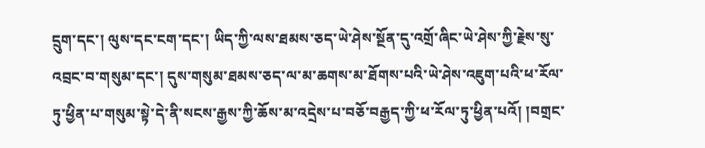དྲུག་དང་། ལུས་དང་ངག་དང་། ཡིད་ཀྱི་ལས་ཐམས་ཅད་ཡེ་ཤེས་སྔོན་དུ་འགྲོ་ཞིང་ཡེ་ཤེས་ཀྱི་རྗེས་སུ་འབྲང་བ་གསུམ་དང་། དུས་གསུམ་ཐམས་ཅད་ལ་མ་ཆགས་མ་ཐོགས་པའི་ཡེ་ཤེས་འཇུག་པའི་ཕ་རོལ་ཏུ་ཕྱིན་པ་གསུམ་སྟེ་དེ་ནི་སངས་རྒྱས་ཀྱི་ཆོས་མ་འདྲེས་པ་བཅོ་བརྒྱད་ཀྱི་ཕ་རོལ་ཏུ་ཕྱིན་པའོ། །བགྲང་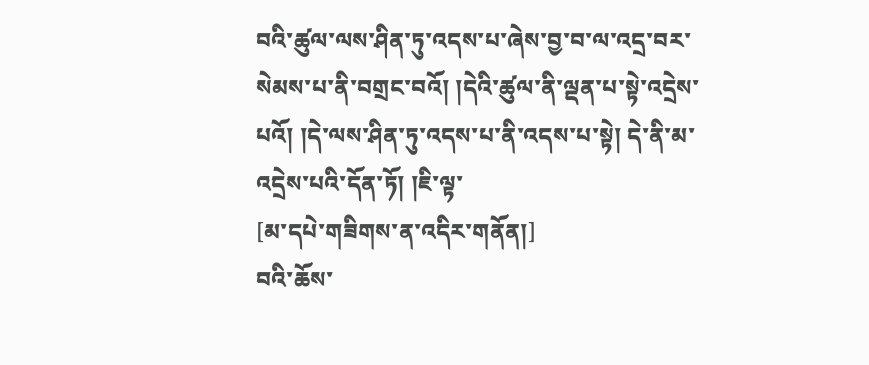བའི་ཚུལ་ལས་ཤིན་ཏུ་འདས་པ་ཞེས་བྱ་བ་ལ་འདྲ་བར་སེམས་པ་ནི་བགྲང་བའོ། །དེའི་ཚུལ་ནི་ལྡན་པ་སྟེ་འདྲེས་པའོ། །དེ་ལས་ཤིན་ཏུ་འདས་པ་ནི་འདས་པ་སྟེ། དེ་ནི་མ་འདྲེས་པའི་དོན་ཏོ། །ཇི་ལྟ་
[མ་དཔེ་གཟིགས་ན་འདིར་གནོན།]
བའི་ཆོས་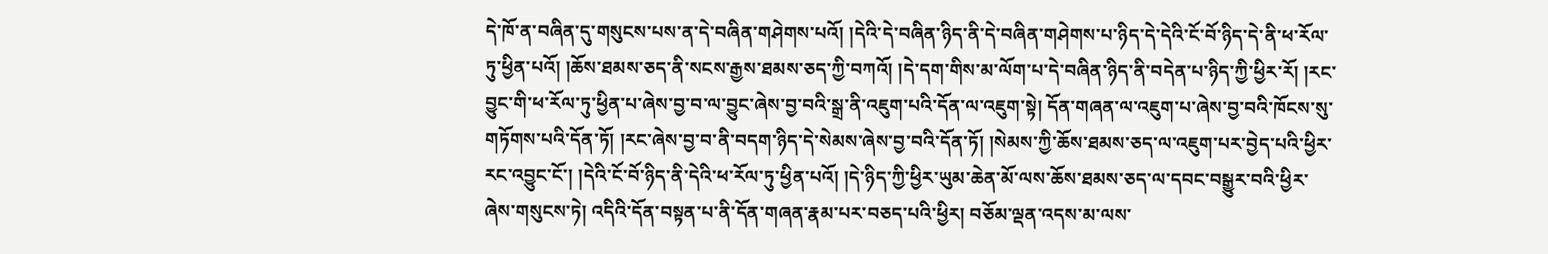དེ་ཁོ་ན་བཞིན་དུ་གསུངས་པས་ན་དེ་བཞིན་གཤེགས་པའོ། །དེའི་དེ་བཞིན་ཉིད་ནི་དེ་བཞིན་གཤེགས་པ་ཉིད་དེ་དེའི་ངོ་བོ་ཉིད་དེ་ནི་ཕ་རོལ་ཏུ་ཕྱིན་པའོ། །ཆོས་ཐམས་ཅད་ནི་སངས་རྒྱས་ཐམས་ཅད་ཀྱི་བཀའོ། །དེ་དག་གིས་མ་ལོག་པ་དེ་བཞིན་ཉིད་ནི་བདེན་པ་ཉིད་ཀྱི་ཕྱིར་རོ། །རང་བྱུང་གི་ཕ་རོལ་ཏུ་ཕྱིན་པ་ཞེས་བྱ་བ་ལ་བྱུང་ཞེས་བྱ་བའི་སྒྲ་ནི་འཇུག་པའི་དོན་ལ་འཇུག་སྟེ། དོན་གཞན་ལ་འཇུག་པ་ཞེས་བྱ་བའི་ཁོངས་སུ་གཏོགས་པའི་དོན་ཏོ། །རང་ཞེས་བྱ་བ་ནི་བདག་ཉིད་དེ་སེམས་ཞེས་བྱ་བའི་དོན་ཏོ། །སེམས་ཀྱི་ཆོས་ཐམས་ཅད་ལ་འཇུག་པར་བྱེད་པའི་ཕྱིར་རང་འབྱུང་ངོ་། །དེའི་ངོ་བོ་ཉིད་ནི་དེའི་ཕ་རོལ་ཏུ་ཕྱིན་པའོ། །དེ་ཉིད་ཀྱི་ཕྱིར་ཡུམ་ཆེན་མོ་ལས་ཆོས་ཐམས་ཅད་ལ་དབང་བསྒྱུར་བའི་ཕྱིར་ཞེས་གསུངས་ཏེ། འདིའི་དོན་བསྟན་པ་ནི་དོན་གཞན་རྣམ་པར་བཅད་པའི་ཕྱིར། བཅོམ་ལྡན་འདས་མ་ལས་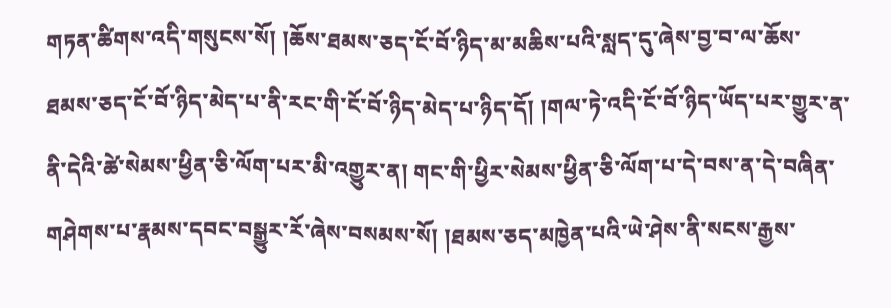གཏན་ཚིགས་འདི་གསུངས་སོ། །ཆོས་ཐམས་ཅད་ངོ་བོ་ཉིད་མ་མཆིས་པའི་སླད་དུ་ཞེས་བྱ་བ་ལ་ཆོས་ཐམས་ཅད་ངོ་བོ་ཉིད་མེད་པ་ནི་རང་གི་ངོ་བོ་ཉིད་མེད་པ་ཉིད་དོ། །གལ་ཏེ་འདི་ངོ་བོ་ཉིད་ཡོད་པར་གྱུར་ན་ནི་དེའི་ཚེ་སེམས་ཕྱིན་ཅི་ལོག་པར་མི་འགྱུར་ན། གང་གི་ཕྱིར་སེམས་ཕྱིན་ཅི་ལོག་པ་དེ་བས་ན་དེ་བཞིན་གཤེགས་པ་རྣམས་དབང་བསྒྱུར་རོ་ཞེས་བསམས་སོ། །ཐམས་ཅད་མཁྱེན་པའི་ཡེ་ཤེས་ནི་སངས་རྒྱས་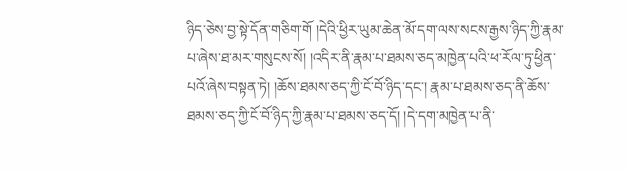ཉིད་ཅེས་བྱ་སྟེ་དོན་གཅིག་གོ །དེའི་ཕྱིར་ཡུམ་ཆེན་མོ་དག་ལས་སངས་རྒྱས་ཉིད་ཀྱི་རྣམ་པ་ཞེས་ཐ་མར་གསུངས་སོ། །འདིར་ནི་རྣམ་པ་ཐམས་ཅད་མཁྱེན་པའི་ཕ་རོལ་ཏུ་ཕྱིན་པའོ་ཞེས་བསྟན་ཏེ། །ཆོས་ཐམས་ཅད་ཀྱི་ངོ་བོ་ཉིད་དང་། རྣམ་པ་ཐམས་ཅད་ནི་ཆོས་ཐམས་ཅད་ཀྱི་ངོ་བོ་ཉིད་ཀྱི་རྣམ་པ་ཐམས་ཅད་དོ། །དེ་དག་མཁྱེན་པ་ནི་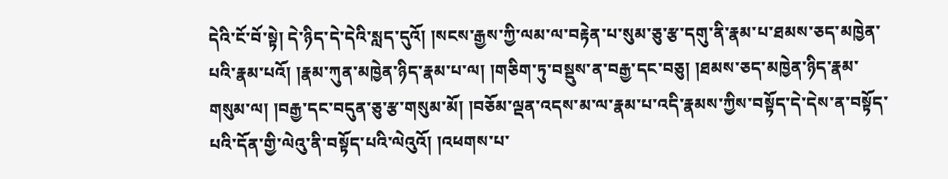དེའི་ངོ་བོ་སྟེ། དེ་ཉིད་དེ་དེའི་སླད་དུའོ། །སངས་རྒྱས་ཀྱི་ལམ་ལ་བརྟེན་པ་སུམ་ཅུ་རྩ་དགུ་ནི་རྣམ་པ་ཐམས་ཅད་མཁྱེན་པའི་རྣམ་པའོ། །རྣམ་ཀུན་མཁྱེན་ཉིད་རྣམ་པ་ལ། །གཅིག་ཏུ་བསྡུས་ན་བརྒྱ་དང་བཅུ། །ཐམས་ཅད་མཁྱེན་ཉིད་རྣམ་གསུམ་ལ། །བརྒྱ་དང་བདུན་ཅུ་རྩ་གསུམ་མོ། །བཅོམ་ལྡན་འདས་མ་ལ་རྣམ་པ་འདི་རྣམས་ཀྱིས་བསྟོད་དེ་དེས་ན་བསྟོད་པའི་དོན་གྱི་ལེའུ་ནི་བསྟོད་པའི་ལེའུའོ། །འཕགས་པ་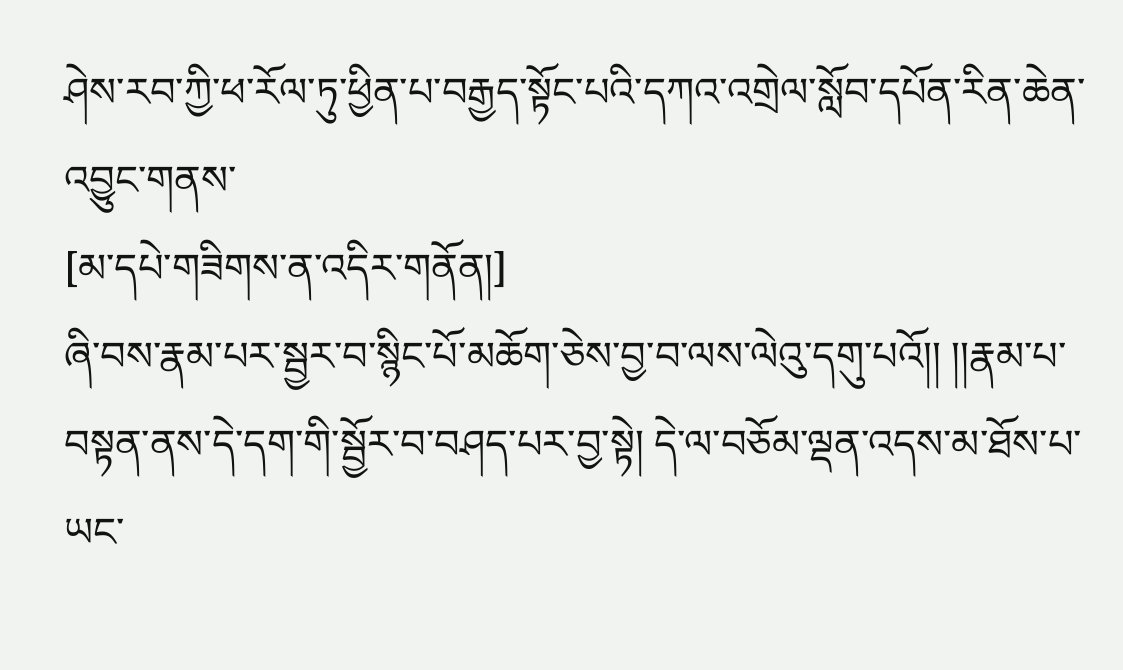ཤེས་རབ་ཀྱི་ཕ་རོལ་ཏུ་ཕྱིན་པ་བརྒྱད་སྟོང་པའི་དཀའ་འགྲེལ་སློབ་དཔོན་རིན་ཆེན་འབྱུང་གནས་
[མ་དཔེ་གཟིགས་ན་འདིར་གནོན།]
ཞི་བས་རྣམ་པར་སྦྱར་བ་སྙིང་པོ་མཆོག་ཅེས་བྱ་བ་ལས་ལེའུ་དགུ་པའོ།། །།རྣམ་པ་བསྟན་ནས་དེ་དག་གི་སྦྱོར་བ་བཤད་པར་བྱ་སྟེ། དེ་ལ་བཅོམ་ལྡན་འདས་མ་ཐོས་པ་ཡང་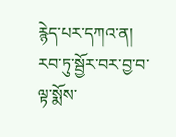རྙེད་པར་དཀའ་ན། རབ་ཏུ་སྦྱོར་བར་བྱ་བ་ལྟ་སྨོས་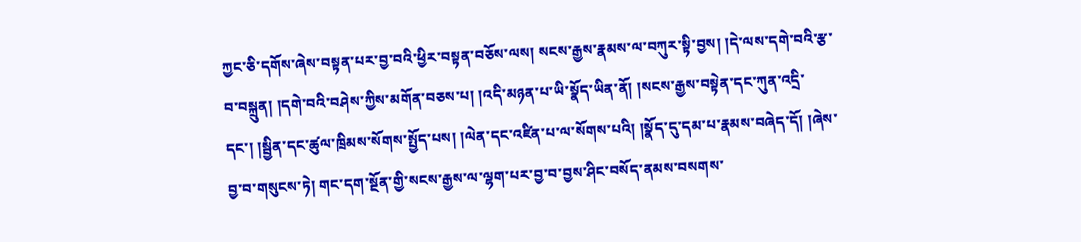ཀྱང་ཅི་དགོས་ཞེས་བསྟན་པར་བྱ་བའི་ཕྱིར་བསྟན་བཅོས་ལས། སངས་རྒྱས་རྣམས་ལ་བཀུར་སྟི་བྱས། །དེ་ལས་དགེ་བའི་རྩ་བ་བསྐྲུན། །དགེ་བའི་བཤེས་ཀྱིས་མགོན་བཅས་པ། །འདི་མཉན་པ་ཡི་སྣོད་ཡིན་ནོ། །སངས་རྒྱས་བསྟེན་དང་ཀུན་འདྲི་དང་། །སྦྱིན་དང་ཚུལ་ཁྲིམས་སོགས་སྤྱོད་པས། །ལེན་དང་འཛིན་པ་ལ་སོགས་པའི། །སྣོད་དུ་དམ་པ་རྣམས་བཞེད་དོ། །ཞེས་བྱ་བ་གསུངས་ཏེ། གང་དག་སྔོན་གྱི་སངས་རྒྱས་ལ་ལྷག་པར་བྱ་བ་བྱས་ཤིང་བསོད་ནམས་བསགས་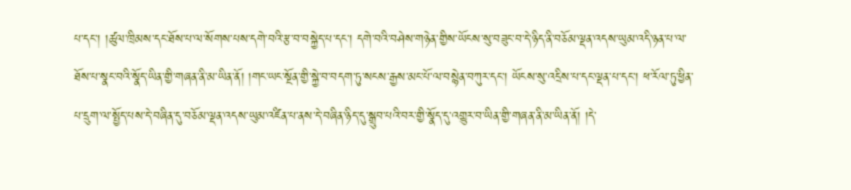པ་དང་། །ཚུལ་ཁྲིམས་དང་ཐོས་པ་ལ་སོགས་པས་དགེ་བའི་རྩ་བ་བསྐྱེད་པ་དང་། དགེ་བའི་བཤེས་གཉེན་གྱིས་ཡོངས་སུ་བཟུང་བ་དེ་ཉིད་ནི་བཅོམ་ལྡན་འདས་ཡུམ་འདི་ཉན་པ་ལ་ཐོས་པ་སྣང་བའི་སྣོད་ཡིན་གྱི་གཞན་ནི་མ་ཡིན་ནོ། །གང་ཡང་སྔོན་གྱི་སྐྱེ་བ་བདག་ཏུ་སངས་རྒྱས་མང་པོ་ལ་བསྙེན་བཀུར་དང་། ཡོངས་སུ་འདྲིས་པ་དང་ལྡན་པ་དང་། ཕ་རོལ་ཏུ་ཕྱིན་པ་དྲུག་ལ་སྤྱོད་པས་དེ་བཞིན་དུ་བཅོམ་ལྡན་འདས་ཡུམ་འཛིན་པ་ནས་དེ་བཞིན་ཉིད་དུ་སྒྲུབ་པའི་བར་གྱི་སྣོད་དུ་འགྱུར་བ་ཡིན་གྱི་གཞན་ནི་མ་ཡིན་ནོ། །དེ་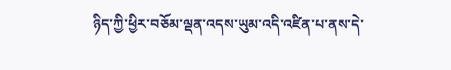ཉིད་ཀྱི་ཕྱིར་བཅོམ་ལྡན་འདས་ཡུམ་འདི་འཛིན་པ་ནས་དེ་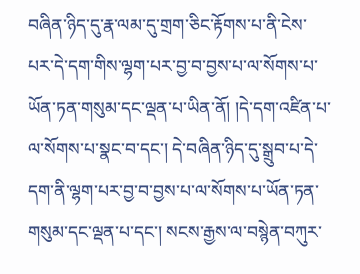བཞིན་ཉིད་དུ་རྣ་ལམ་དུ་གྲག་ཅིང་རྟོགས་པ་ནི་ངེས་པར་དེ་དག་གིས་ལྷག་པར་བྱ་བ་བྱས་པ་ལ་སོགས་པ་ཡོན་ཏན་གསུམ་དང་ལྡན་པ་ཡིན་ནོ། །དེ་དག་འཛིན་པ་ལ་སོགས་པ་སྣང་བ་དང་། དེ་བཞིན་ཉིད་དུ་སྒྲུབ་པ་དེ་དག་ནི་ལྷག་པར་བྱ་བ་བྱས་པ་ལ་སོགས་པ་ཡོན་ཏན་གསུམ་དང་ལྡན་པ་དང་། སངས་རྒྱས་ལ་བསྙེན་བཀུར་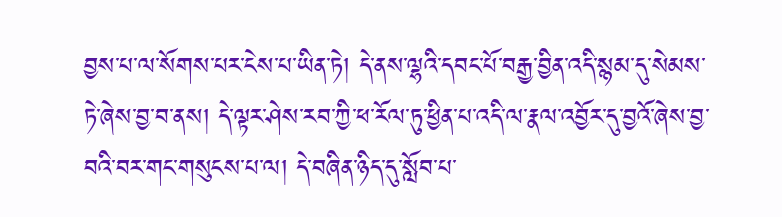བྱས་པ་ལ་སོགས་པར་ངེས་པ་ཡིན་ཏེ། དེ་ནས་ལྷའི་དབང་པོ་བརྒྱ་བྱིན་འདི་སྙམ་དུ་སེམས་ཏེ་ཞེས་བྱ་བ་ནས། དེ་ལྟར་ཤེས་རབ་ཀྱི་ཕ་རོལ་ཏུ་ཕྱིན་པ་འདི་ལ་རྣལ་འབྱོར་དུ་བྱའོ་ཞེས་བྱ་བའི་བར་གང་གསུངས་པ་ལ། དེ་བཞིན་ཉིད་དུ་སློབ་པ་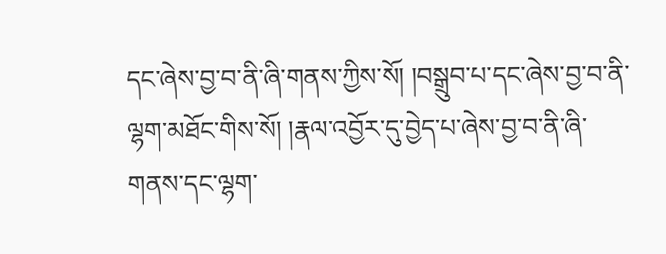དང་ཞེས་བྱ་བ་ནི་ཞི་གནས་ཀྱིས་སོ། །བསྒྲུབ་པ་དང་ཞེས་བྱ་བ་ནི་ལྷག་མཐོང་གིས་སོ། །རྣལ་འབྱོར་དུ་བྱེད་པ་ཞེས་བྱ་བ་ནི་ཞི་གནས་དང་ལྷག་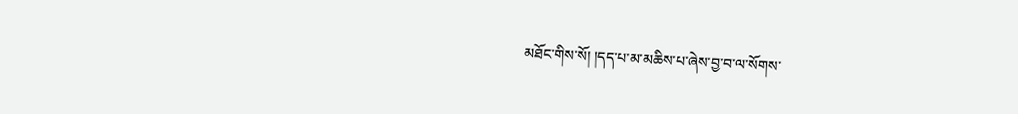མཐོང་གིས་སོ། །དད་པ་མ་མཆིས་པ་ཞེས་བྱ་བ་ལ་སོགས་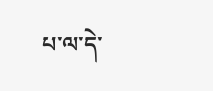པ་ལ་དེ་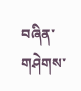བཞིན་གཤེགས་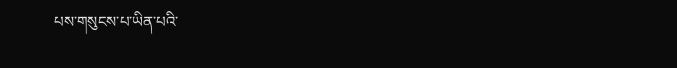པས་གསུངས་པ་ཡིན་པའི་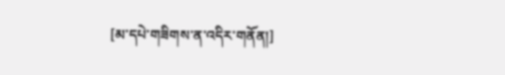[མ་དཔེ་གཟིགས་ན་འདིར་གནོན།]